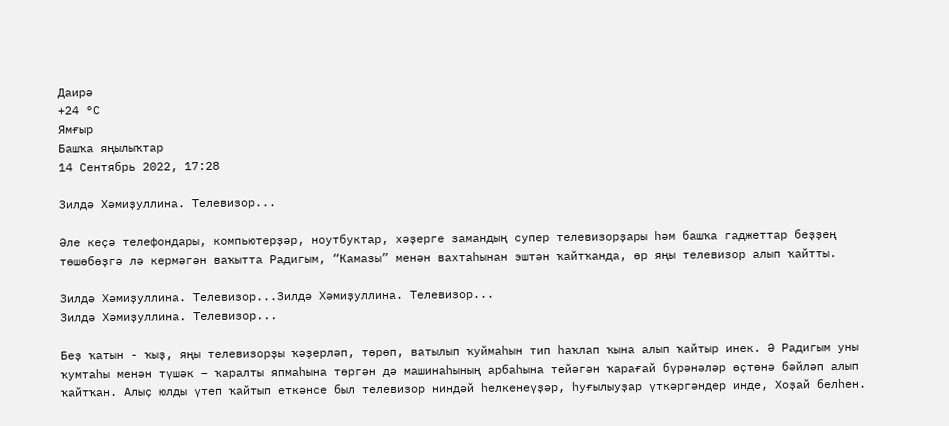Даирә
+24 °С
Ямғыр
Башҡа яңылыҡтар
14 Сентябрь 2022, 17:28

Зилдә Хәмиҙуллина. Телевизор...

Әле кеҫә телефондары, компьютерҙәр, ноутбуктар, хәҙерге замандың супер телевизорҙары һәм башҡа гаджеттар беҙҙең төшөбөҙгә лә кермәгән ваҡытта Радигым, “Камазы” менән вахтаһынан эштән ҡайтҡанда, өр яңы телевизор алып ҡайтты.

Зилдә Хәмиҙуллина. Телевизор...Зилдә Хәмиҙуллина. Телевизор...
Зилдә Хәмиҙуллина. Телевизор...

Беҙ ҡатын - ҡыҙ, яңы телевизорҙы ҡәҙерләп, төрөп, ватылып ҡуймаһын тип һаҡлап ҡына алып ҡайтыр инек. Ә Радигым уны ҡумтаһы менән түшәк – ҡаралты япмаһына төргән дә машинаһының арбаһына тейәгән ҡарағай бүрәнәләр өҫтөнә бәйләп алып ҡайтҡан. Алыҫ юлды үтеп ҡайтып еткәнсе был телевизор ниндәй һелкенеүҙәр, һуғылыуҙар үткәргәндер инде, Хоҙай белһен.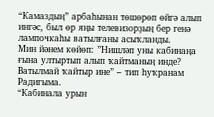“Камаздың” арбаһынан төшөрөп өйгә алып ингәс, был өр яңы телевизорҙың бер генә лампочкаһы ватылғаны асыҡланды.
Мин йәнем көйөп: ”Нишләп уны кабинаңа ғына ултыртып алып ҡайтманың инде? Ватылмай ҡайтыр ине” – тип һуҡранам Радигыма.
“Кабинала урын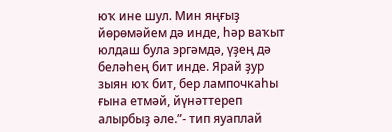юҡ ине шул. Мин яңғыҙ йөрөмәйем дә инде, һәр ваҡыт юлдаш була эргәмдә, үҙең дә беләһең бит инде. Ярай ҙур зыян юҡ бит, бер лампочкаһы ғына етмәй, йүнәттереп алырбыҙ әле.”- тип яуаплай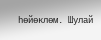һөйөклөм. Шулай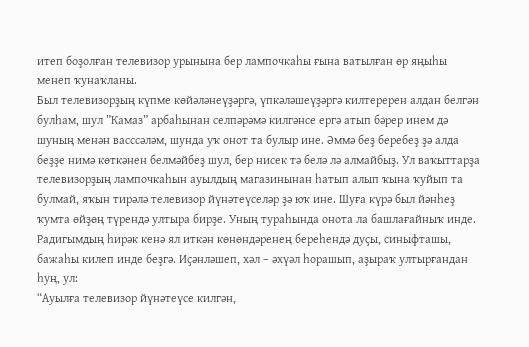итеп боҙолған телевизор урынына бер лампочкаһы ғына ватылған өр яңыһы менеп ҡунаҡланы.
Был телевизорҙың күпме көйәләнеүҙәргә, үпкәләшеүҙәргә килтеререн алдан белгән булһам, шул ”Камаз” арбаһынан селпәрәмә килгәнсе ергә атып бәрер инем дә шуның менән васссәләм, шунда уҡ онот та булыр ине. Әммә беҙ беребеҙ ҙә алда беҙҙе нимә көткәнен белмәйбеҙ шул, бер нисек тә белә лә алмайбыҙ. Ул ваҡыттарҙа телевизорҙың лампочкаһын ауылдың магазинынан һатып алып ҡына ҡуйып та булмай, яҡын тирәлә телевизор йүнәтеүселәр ҙә юҡ ине. Шуға күрә был йәнһеҙ ҡумта өйҙөң түрендә ултыра бирҙе. Уның тураһында онота ла башлағайныҡ инде. Радигымдың һирәк кенә ял иткән көнөндәренең береһендә дуҫы, синыфташы, бажаһы килеп инде беҙгә. Иҫәнләшеп, хәл – әхүәл һорашып, аҙыраҡ ултырғандан һуң, ул:
“Ауылға телевизор йүнәтеүсе килгән,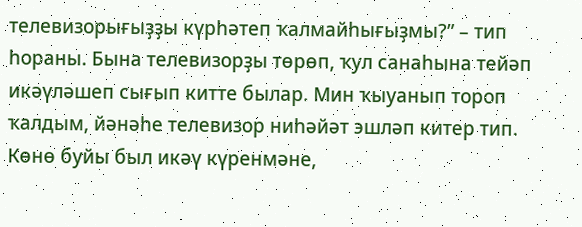телевизорығыҙҙы күрһәтеп ҡалмайһығыҙмы?” – тип һораны. Бына телевизорҙы төрөп, ҡул санаһына тейәп икәүләшеп сығып китте былар. Мин ҡыуанып тороп ҡалдым, йәнәһе телевизор ниһәйәт эшләп китер тип. Көнө буйы был икәү күренмәне,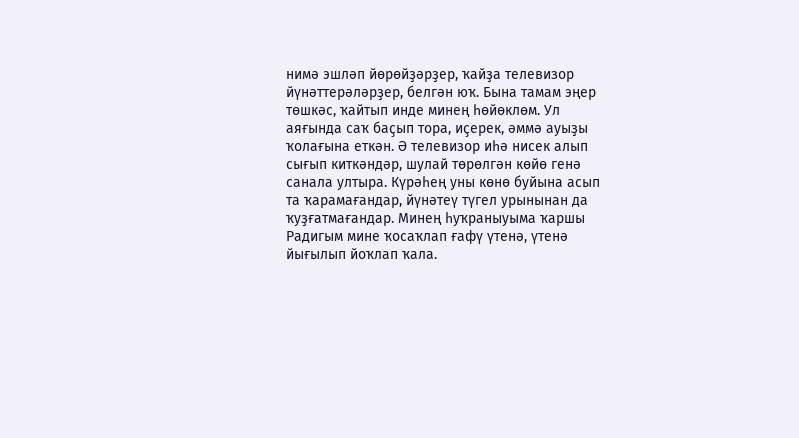нимә эшләп йөрөйҙәрҙер, ҡайҙа телевизор йүнәттерәләрҙер, белгән юҡ. Бына тамам эңер төшкәс, ҡайтып инде минең һөйөклөм. Ул аяғында саҡ баҫып тора, иҫерек, әммә ауыҙы ҡолағына еткән. Ә телевизор иһә нисек алып сығып киткәндәр, шулай төрөлгән көйө генә санала ултыра. Күрәһең уны көнө буйына асып та ҡарамағандар, йүнәтеү түгел урынынан да ҡуҙғатмағандар. Минең һуҡраныуыма ҡаршы Радигым мине ҡосаҡлап ғафү үтенә, үтенә йығылып йоҡлап ҡала.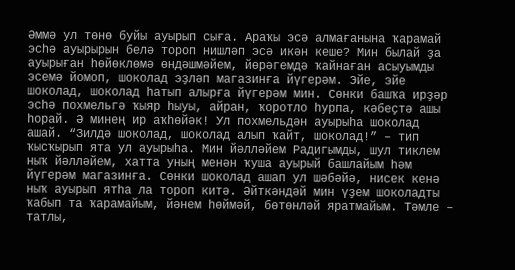Әммә ул төнө буйы ауырып сыға. Араҡы эсә алмағанына ҡарамай эсһә ауырырын белә тороп нишләп эсә икән кеше? Мин былай ҙа ауырыған һөйөклөмә өндәшмәйем, йөрәгемдә ҡайнаған асыуымды эсемә йомоп, шоколад эҙләп магазинға йүгерәм. Эйе, эйе шоколад, шоколад һатып алырға йүгерәм мин. Сөнки башҡа ирҙәр эсһә похмельгә ҡыяр һыуы, айран, ҡоротло һурпа, кәбеҫтә ашы һорай. Ә минең ир аҡһөйәк! Ул похмельдән ауырыһа шоколад ашай. “Зилдә шоколад, шоколад алып ҡайт, шоколад!” – тип ҡысҡырып ята ул ауырыһа. Мин йәлләйем Радигымды, шул тиклем ныҡ йәлләйем, хатта уның менән ҡуша ауырый башлайым һәм йүгерәм магазинға. Сөнки шоколад ашап ул шәбәйә, нисек кенә ныҡ ауырып ятһа ла тороп китә. Әйткәндәй мин үҙем шоколадты ҡабып та ҡарамайым, йәнем һөймәй, бөтөнләй яратмайым. Тәмле – татлы,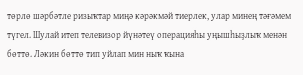төрлө шәрбәтле ризыҡтар миңә кәрәкмәй тиерлек, улар минең тәғәмем түгел. Шулай итеп телевизор йүнәтеү операцияһы уңышһыҙлыҡ менән бөттө. Ләкин бөттө тип уйлап мин ныҡ ҡына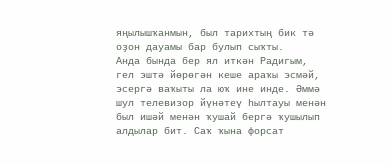яңылышҡанмын, был тарихтың бик тә оҙон дауамы бар булып сыҡты.
Анда бында бер ял иткән Радигым, гел эштә йөрөгән кеше араҡы эсмәй, эсергә ваҡыты ла юҡ ине инде. Әммә шул телевизор йүнәтеү һылтауы менән был ишәй менән ҡушай бергә ҡушылып алдылар бит. Саҡ ҡына форсат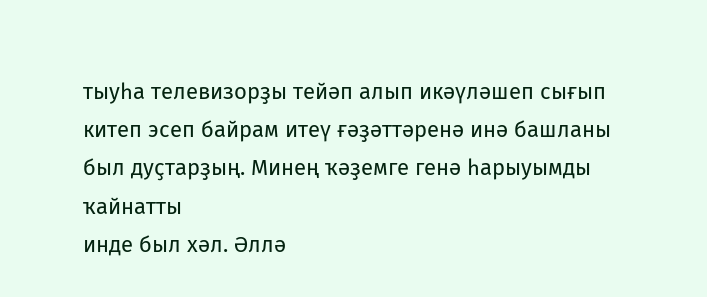тыуһа телевизорҙы тейәп алып икәүләшеп сығып китеп эсеп байрам итеү ғәҙәттәренә инә башланы был дуҫтарҙың. Минең ҡәҙемге генә һарыуымды ҡайнатты
инде был хәл. Әллә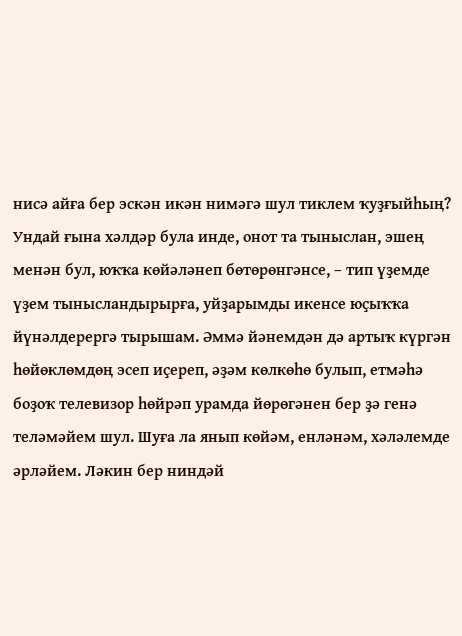нисә айға бер эскән икән нимәгә шул тиклем ҡуҙғыйһың? Ундай ғына хәлдәр була инде, онот та тыныслан, эшең менән бул, юҡҡа көйәләнеп бөтөрөнгәнсе, – тип үҙемде үҙем тынысландырырға, уйҙарымды икенсе юҫыҡҡа йүнәлдерергә тырышам. Әммә йәнемдән дә артыҡ күргән һөйөклөмдөң эсеп иҫереп, әҙәм көлкөһө булып, етмәһә боҙоҡ телевизор һөйрәп урамда йөрөгәнен бер ҙә генә теләмәйем шул. Шуға ла янып көйәм, енләнәм, хәләлемде әрләйем. Ләкин бер ниндәй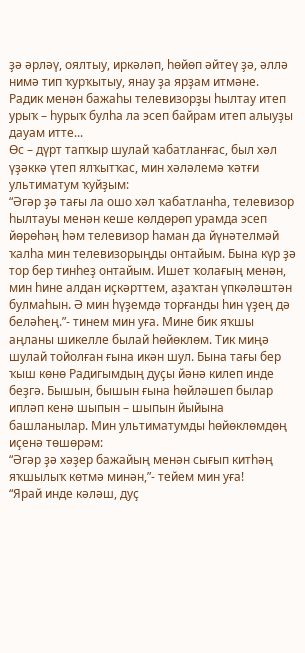ҙә әрләү, оялтыу, иркәләп, һөйөп әйтеү ҙә, әллә нимә тип ҡурҡытыу, янау ҙа ярҙам итмәне.
Радик менән бажаһы телевизорҙы һылтау итеп урыҡ – һурыҡ булһа ла эсеп байрам итеп алыуҙы дауам итте...
Өс – дүрт тапҡыр шулай ҡабатланғас, был хәл үҙәккә үтеп ялҡытҡас, мин хәләлемә ҡәтғи ультиматум ҡуйҙым:
“Әгәр ҙә тағы ла ошо хәл ҡабатланһа, телевизор һылтауы менән кеше көлдөрөп урамда эсеп йөрөһәң һәм телевизор һаман да йүнәтелмәй ҡалһа мин телевизорыңды онтайым. Бына күр ҙә тор бер тинһеҙ онтайым. Ишет ҡолағың менән, мин һине алдан иҫкәрттем, аҙаҡтан үпкәләштән булмаһын. Ә мин һүҙемдә торғанды һин үҙең дә беләһең.”- тинем мин уға. Мине бик яҡшы аңланы шикелле былай һөйөклөм. Тик миңә шулай тойолған ғына икән шул. Бына тағы бер ҡыш көнө Радигымдың дуҫы йәнә килеп инде беҙгә. Бышын, бышын ғына һөйләшеп былар ипләп кенә шыпын – шыпын йыйына башланылар. Мин ультиматумды һөйөклөмдөң иҫенә төшөрәм:
“Әгәр ҙә хәҙер бажайың менән сығып китһәң яҡшылыҡ көтмә минән,”- тейем мин уға!
“Ярай инде кәләш, дуҫ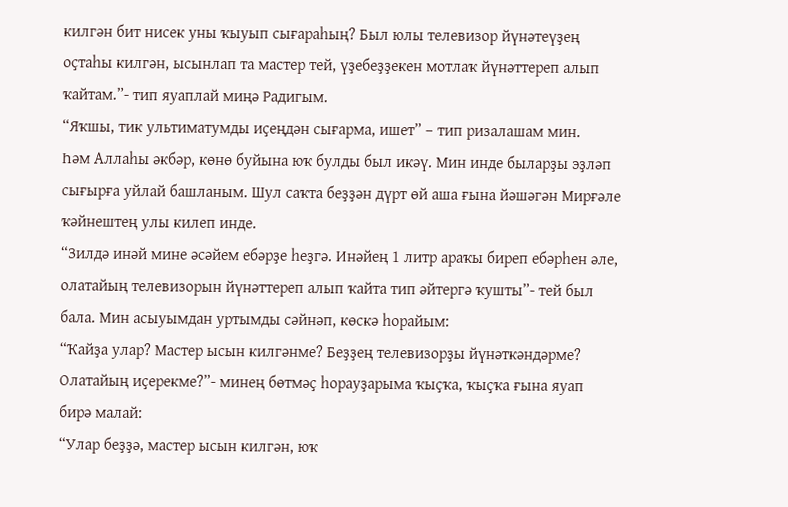килгән бит нисек уны ҡыуып сығараһың? Был юлы телевизор йүнәтеүҙең оҫтаһы килгән, ысынлап та мастер тей, үҙебеҙҙекен мотлаҡ йүнәттереп алып ҡайтам.”- тип яуаплай миңә Радигым.
“Яҡшы, тик ультиматумды иҫеңдән сығарма, ишет” – тип ризалашам мин.
Һәм Аллаһы әкбәр, көнө буйына юҡ булды был икәү. Мин инде быларҙы эҙләп сығырға уйлай башланым. Шул саҡта беҙҙән дүрт өй аша ғына йәшәгән Мирғәле ҡәйнештең улы килеп инде.
“Зилдә инәй мине әсәйем ебәрҙе һеҙгә. Инәйең 1 литр араҡы биреп ебәрһен әле, олатайың телевизорын йүнәттереп алып ҡайта тип әйтергә ҡушты”- тей был бала. Мин асыуымдан уртымды сәйнәп, көскә һорайым:
“Ҡайҙа улар? Мастер ысын килгәнме? Беҙҙең телевизорҙы йүнәткәндәрме? Олатайың иҫерекме?”- минең бөтмәҫ һорауҙарыма ҡыҫҡа, ҡыҫҡа ғына яуап бирә малай:
“Улар беҙҙә, мастер ысын килгән, юҡ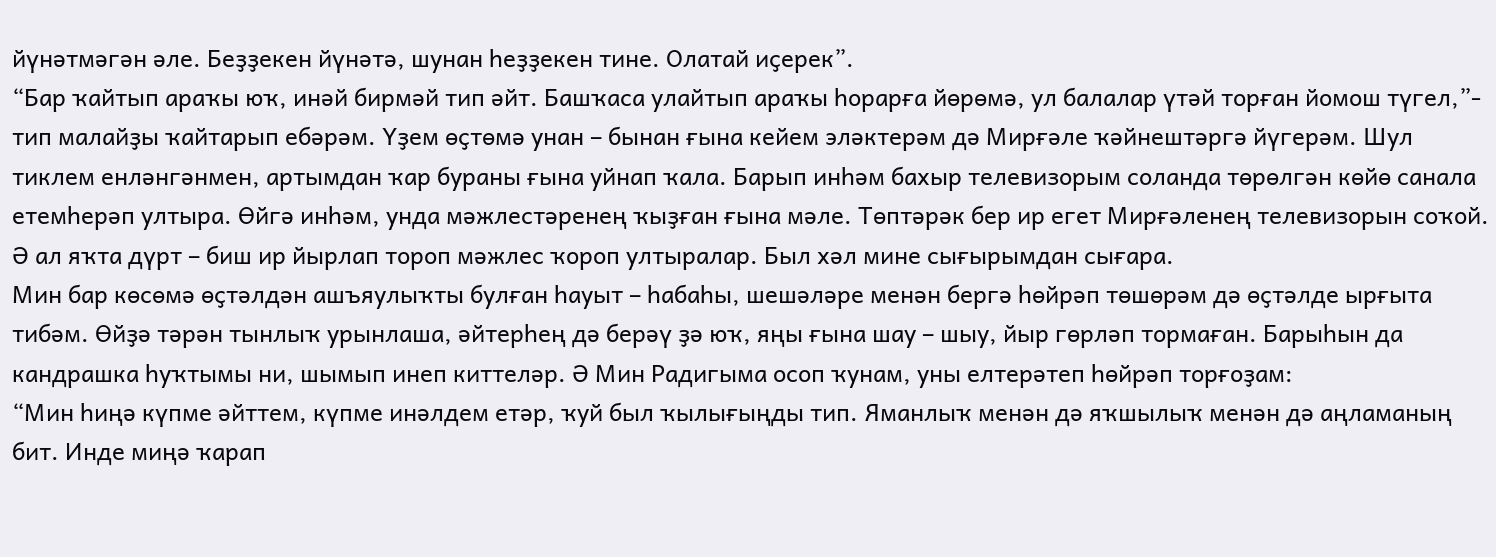йүнәтмәгән әле. Беҙҙекен йүнәтә, шунан һеҙҙекен тине. Олатай иҫерек”.
“Бар ҡайтып араҡы юҡ, инәй бирмәй тип әйт. Башҡаса улайтып араҡы һорарға йөрөмә, ул балалар үтәй торған йомош түгел,”- тип малайҙы ҡайтарып ебәрәм. Үҙем өҫтөмә унан – бынан ғына кейем эләктерәм дә Мирғәле ҡәйнештәргә йүгерәм. Шул тиклем енләнгәнмен, артымдан ҡар бураны ғына уйнап ҡала. Барып инһәм бахыр телевизорым соланда төрөлгән көйө санала етемһерәп ултыра. Өйгә инһәм, унда мәжлестәренең ҡыҙған ғына мәле. Төптәрәк бер ир егет Мирғәленең телевизорын соҡой. Ә ал яҡта дүрт – биш ир йырлап тороп мәжлес ҡороп ултыралар. Был хәл мине сығырымдан сығара.
Мин бар көсөмә өҫтәлдән ашъяулыҡты булған һауыт – һабаһы, шешәләре менән бергә һөйрәп төшөрәм дә өҫтәлде ырғыта тибәм. Өйҙә тәрән тынлыҡ урынлаша, әйтерһең дә берәү ҙә юҡ, яңы ғына шау – шыу, йыр гөрләп тормаған. Барыһын да кандрашка һуҡтымы ни, шымып инеп киттеләр. Ә Мин Радигыма осоп ҡунам, уны елтерәтеп һөйрәп торғоҙам:
“Мин һиңә күпме әйттем, күпме инәлдем етәр, ҡуй был ҡылығыңды тип. Яманлыҡ менән дә яҡшылыҡ менән дә аңламаның бит. Инде миңә ҡарап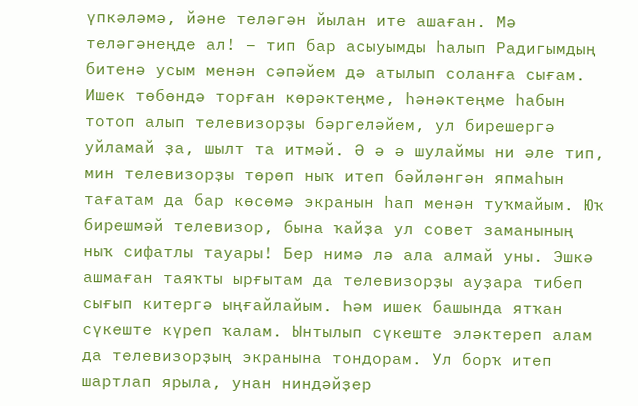үпкәләмә, йәне теләгән йылан ите ашаған. Мә теләгәнеңде ал! – тип бар асыуымды һалып Радигымдың битенә усым менән сәпәйем дә атылып соланға сығам. Ишек төбөндә торған көрәктеңме, һәнәктеңме һабын тотоп алып телевизорҙы бәргеләйем, ул бирешергә уйламай ҙа, шылт та итмәй. Ә ә ә шулаймы ни әле тип, мин телевизорҙы төрөп ныҡ итеп бәйләнгән япмаһын тағатам да бар көсөмә экранын һап менән туҡмайым. Юҡ бирешмәй телевизор, бына ҡайҙа ул совет заманының ныҡ сифатлы тауары! Бер нимә лә ала алмай уны. Эшкә ашмаған таяҡты ырғытам да телевизорҙы ауҙара тибеп сығып китергә ыңғайлайым. Һәм ишек башында ятҡан сүкеште күреп ҡалам. Ынтылып сүкеште эләктереп алам да телевизорҙың экранына тондорам. Ул борҡ итеп шартлап ярыла, унан ниндәйҙер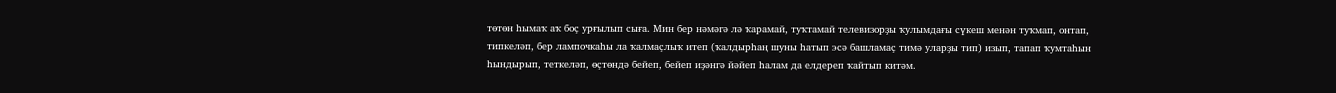төтөн һымаҡ аҡ боҫ урғылып сыға. Мин бер нәмәгә лә ҡарамай, туҡтамай телевизорҙы ҡулымдағы сүкеш менән туҡмап, онтап, типкеләп, бер лампочкаһы ла ҡалмаҫлыҡ итеп (ҡалдырһаң шуны һатып эсә башламаҫ тимә уларҙы тип) изып, тапап ҡумтаһын һындырып, теткеләп, өҫтөндә бейеп, бейеп иҙәнгә йәйеп һалам да елдереп ҡайтып китәм.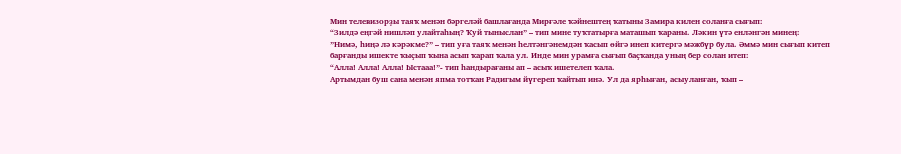Мин телевизорҙы таяҡ менән бәргеләй башлағанда Мирғәле ҡәйнештең ҡатыны Замира килен соланға сығып:
“Зилдә еңгәй нишләп улайтаһың? Ҡуй тыныслан” – тип мине туҡтатырға маташып ҡараны. Ләкин үтә енләнгән минең:
”Нимә, һиңә лә кәрәкме?” – тип уға таяҡ менән һелтәнгәнемдән ҡасып өйгә инеп китергә мәжбүр була. Әммә мин сығып китеп барғанды ишекте ҡыҫып ҡына асып ҡарап ҡала ул. Инде мин урамға сығып баҫҡанда уның бер солан итеп:
“Алла! Алла! Алла! Ыстааа!”- тип һандырағаны ап – асыҡ ишетелеп ҡала.
Артымдан буш сана менән япма тотҡан Радигым йүгереп ҡайтып инә. Ул да ярһыған, асыуланған, ҡып –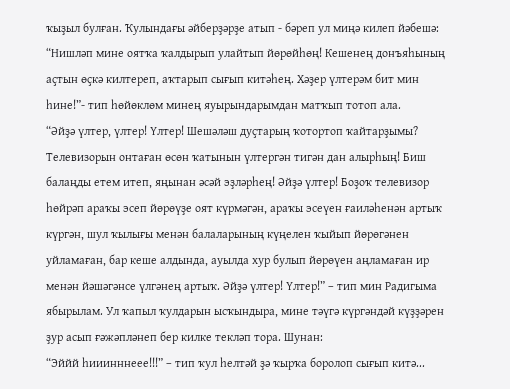ҡыҙыл булған. Ҡулындағы әйберҙәрҙе атып - бәреп ул миңә килеп йәбешә:
“Нишләп мине оятҡа ҡалдырып улайтып йөрөйһөң! Кешенең донъяһының аҫтын өҫкә килтереп, аҡтарып сығып китәһең. Хәҙер үлтерәм бит мин һине!”- тип һөйөклөм минең яуырындарымдан матҡып тотоп ала.
“Әйҙә үлтер, үлтер! Үлтер! Шешәләш дуҫтарың ҡотортоп ҡайтарҙымы? Телевизорын онтаған өсөн ҡатынын үлтергән тигән дан алырһың! Биш балаңды етем итеп, яңынан әсәй эҙләрһең! Әйҙә үлтер! Боҙоҡ телевизор һөйрәп араҡы эсеп йөрөүҙе оят күрмәгән, араҡы эсеүен ғаиләһенән артыҡ күргән, шул ҡылығы менән балаларының күңелен ҡыйып йөрөгәнен уйламаған, бар кеше алдында, ауылда хур булып йөрөүен аңламаған ир менән йәшәгәнсе үлгәнең артыҡ. Әйҙә үлтер! Үлтер!” – тип мин Радигыма ябырылам. Ул ҡапыл ҡулдарын ысҡындыра, мине тәүгә күргәндәй күҙҙәрен ҙур асып ғәжәпләнеп бер килке текләп тора. Шунан:
“Эййй һииинннеее!!!” – тип ҡул һелтәй ҙә ҡырҡа боролоп сығып китә...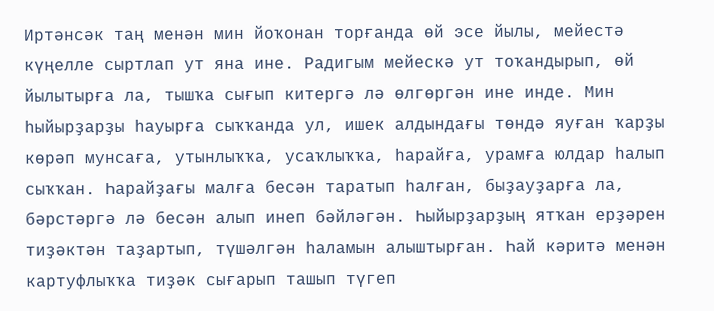Иртәнсәк таң менән мин йоҡонан торғанда өй эсе йылы, мейестә
күңелле сыртлап ут яна ине. Радигым мейескә ут тоҡандырып, өй йылытырға ла, тышҡа сығып китергә лә өлгөргән ине инде. Мин һыйырҙарҙы һауырға сыҡҡанда ул, ишек алдындағы төндә яуған ҡарҙы көрәп мунсаға, утынлыҡҡа, усаҡлыҡҡа, һарайға, урамға юлдар һалып сыҡҡан. Һарайҙағы малға бесән таратып һалған, быҙауҙарға ла, бәрстәргә лә бесән алып инеп бәйләгән. Һыйырҙарҙың ятҡан ерҙәрен тиҙәктән таҙартып, түшәлгән һаламын алыштырған. Һай кәритә менән картуфлыҡҡа тиҙәк сығарып ташып түгеп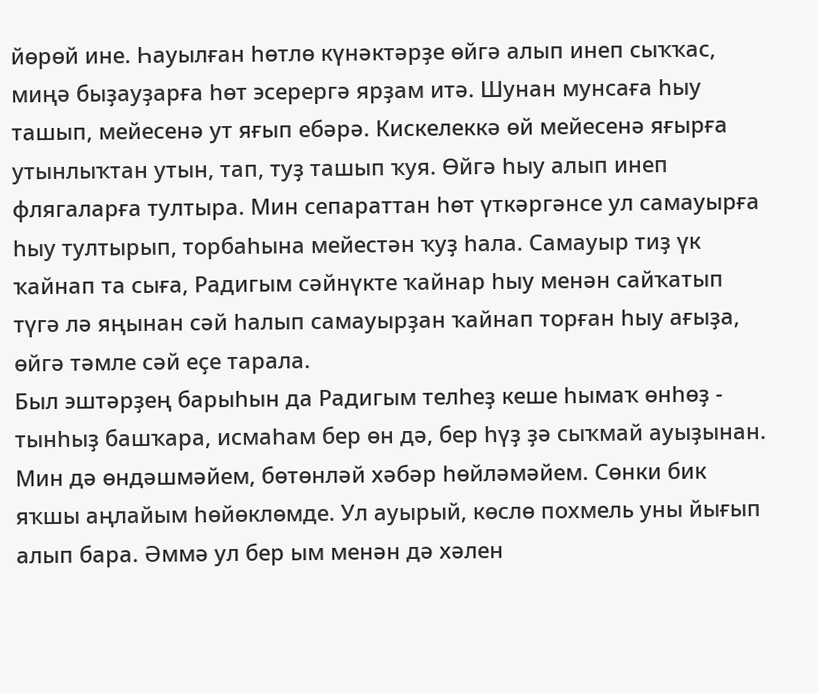йөрөй ине. Һауылған һөтлө күнәктәрҙе өйгә алып инеп сыҡҡас, миңә быҙауҙарға һөт эсерергә ярҙам итә. Шунан мунсаға һыу ташып, мейесенә ут яғып ебәрә. Кискелеккә өй мейесенә яғырға утынлыҡтан утын, тап, туҙ ташып ҡуя. Өйгә һыу алып инеп флягаларға тултыра. Мин сепараттан һөт үткәргәнсе ул самауырға һыу тултырып, торбаһына мейестән ҡуҙ һала. Самауыр тиҙ үк ҡайнап та сыға, Радигым сәйнүкте ҡайнар һыу менән сайҡатып түгә лә яңынан сәй һалып самауырҙан ҡайнап торған һыу ағыҙа, өйгә тәмле сәй еҫе тарала.
Был эштәрҙең барыһын да Радигым телһеҙ кеше һымаҡ өнһөҙ - тынһыҙ башҡара, исмаһам бер өн дә, бер һүҙ ҙә сыҡмай ауыҙынан. Мин дә өндәшмәйем, бөтөнләй хәбәр һөйләмәйем. Сөнки бик яҡшы аңлайым һөйөклөмде. Ул ауырый, көслө похмель уны йығып алып бара. Әммә ул бер ым менән дә хәлен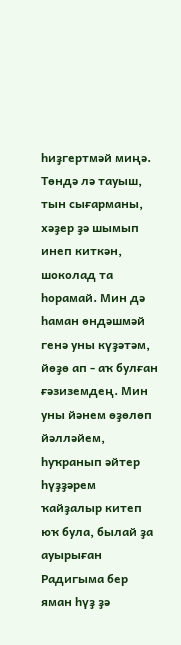һиҙгертмәй миңә. Төндә лә тауыш, тын сығарманы, хәҙер ҙә шымып инеп киткән, шоколад та һорамай. Мин дә һаман өндәшмәй генә уны күҙәтәм, йөҙө ап - аҡ булған ғәзиземдең. Мин уны йәнем өҙөлөп йәлләйем, һуҡранып әйтер һүҙҙәрем ҡайҙалыр китеп юҡ була, былай ҙа ауырыған Радигыма бер яман һүҙ ҙә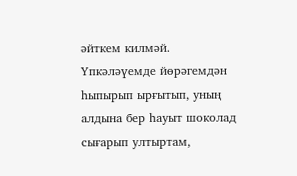әйткем килмәй. Үпкәләүемде йөрәгемдән һыпырып ырғытып, уның алдына бер һауыт шоколад сығарып ултыртам,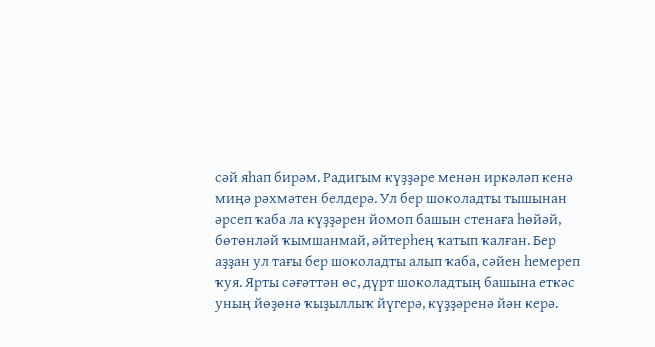сәй яһап бирәм. Радигым күҙҙәре менән иркәләп кенә миңә рәхмәтен белдерә. Ул бер шоколадты тышынан әрсеп ҡаба ла күҙҙәрен йомоп башын стенаға һөйәй, бөтөнләй ҡымшанмай, әйтерһең ҡатып ҡалған. Бер аҙҙан ул тағы бер шоколадты алып ҡаба, сәйен һемереп ҡуя. Ярты сәғәттән өс, дүрт шоколадтың башына еткәс уның йөҙөнә ҡыҙыллыҡ йүгерә, күҙҙәренә йән керә.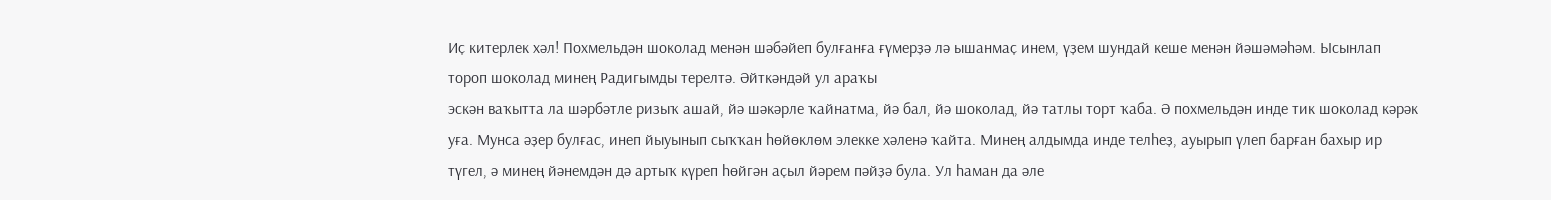Иҫ китерлек хәл! Похмельдән шоколад менән шәбәйеп булғанға ғүмерҙә лә ышанмаҫ инем, үҙем шундай кеше менән йәшәмәһәм. Ысынлап тороп шоколад минең Радигымды терелтә. Әйткәндәй ул араҡы
эскән ваҡытта ла шәрбәтле ризыҡ ашай, йә шәкәрле ҡайнатма, йә бал, йә шоколад, йә татлы торт ҡаба. Ә похмельдән инде тик шоколад кәрәк уға. Мунса әҙер булғас, инеп йыуынып сыҡҡан һөйөклөм элекке хәленә ҡайта. Минең алдымда инде телһеҙ, ауырып үлеп барған бахыр ир түгел, ә минең йәнемдән дә артыҡ күреп һөйгән аҫыл йәрем пәйҙә була. Ул һаман да әле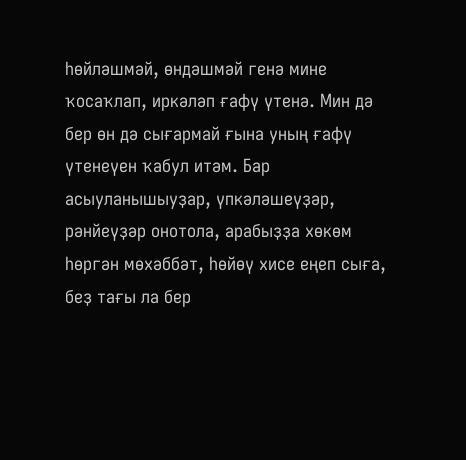һөйләшмәй, өндәшмәй генә мине ҡосаҡлап, иркәләп ғафү үтенә. Мин дә бер өн дә сығармай ғына уның ғафү үтенеүен ҡабул итәм. Бар асыуланышыуҙар, үпкәләшеүҙәр, рәнйеүҙәр онотола, арабыҙҙа хөкөм һөргән мөхәббәт, һөйөү хисе еңеп сыға, беҙ тағы ла бер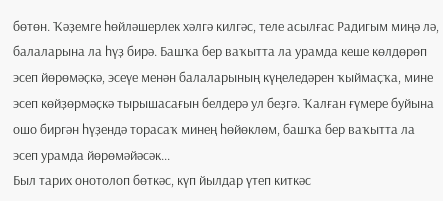бөтөн. Ҡәҙемге һөйләшерлек хәлгә килгәс, теле асылғас Радигым миңә лә, балаларына ла һүҙ бирә. Башҡа бер ваҡытта ла урамда кеше көлдөрөп эсеп йөрөмәҫкә, эсеүе менән балаларының күңеледәрен ҡыймаҫҡа, мине эсеп көйҙөрмәҫкә тырышасағын белдерә ул беҙгә. Ҡалған ғүмере буйына ошо биргән һүҙендә торасаҡ минең һөйөклөм, башҡа бер ваҡытта ла эсеп урамда йөрөмәйәсәк...
Был тарих онотолоп бөткәс, күп йылдар үтеп киткәс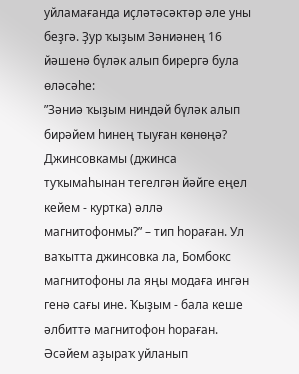уйламағанда иҫләтәсәктәр әле уны беҙгә. Ҙур ҡыҙым Зәниәнең 16 йәшенә бүләк алып бирергә була өләсәһе:
”Зәниә ҡыҙым ниндәй бүләк алып бирәйем һинең тыуған көнөңә? Джинсовкамы (джинса туҡымаһынан тегелгән йәйге еңел кейем - куртка) әллә магнитофонмы?” – тип һораған. Ул ваҡытта джинсовка ла, Бомбокс магнитофоны ла яңы модаға ингән генә сағы ине. Ҡыҙым - бала кеше әлбиттә магнитофон һораған. Әсәйем аҙыраҡ уйланып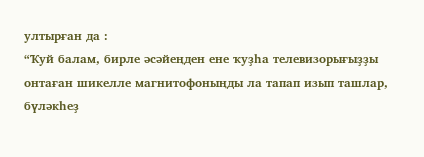ултырған да :
“Ҡуй балам, бирле әсәйеңден ене ҡуҙһа телевизорығыҙҙы онтаған шикелле магнитофоныңды ла тапап изып ташлар, бүләкһеҙ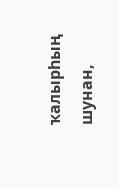ҡалырһың шунан,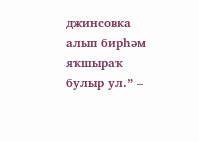джинсовка алып бирһәм яҡшыраҡ булыр ул.” –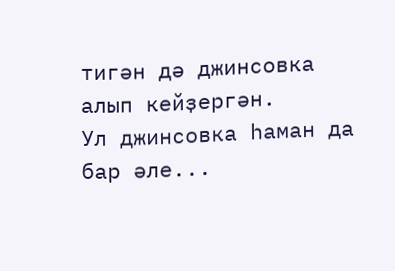тигән дә джинсовка алып кейҙергән.
Ул джинсовка һаман да бар әле...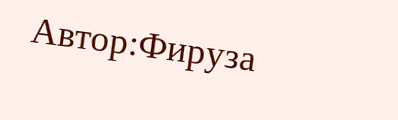Автор:Фируза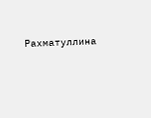Рахматуллина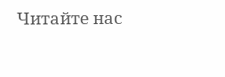Читайте нас